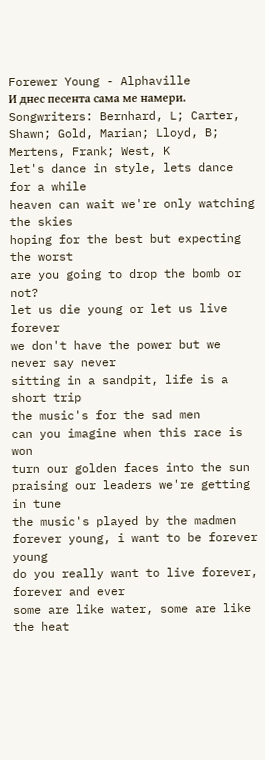Forewer Young - Alphaville
И днес песента сама ме намери.
Songwriters: Bernhard, L; Carter, Shawn; Gold, Marian; Lloyd, B; Mertens, Frank; West, K
let's dance in style, lets dance for a while
heaven can wait we're only watching the skies
hoping for the best but expecting the worst
are you going to drop the bomb or not?
let us die young or let us live forever
we don't have the power but we never say never
sitting in a sandpit, life is a short trip
the music's for the sad men
can you imagine when this race is won
turn our golden faces into the sun
praising our leaders we're getting in tune
the music's played by the madmen
forever young, i want to be forever young
do you really want to live forever, forever and ever
some are like water, some are like the heat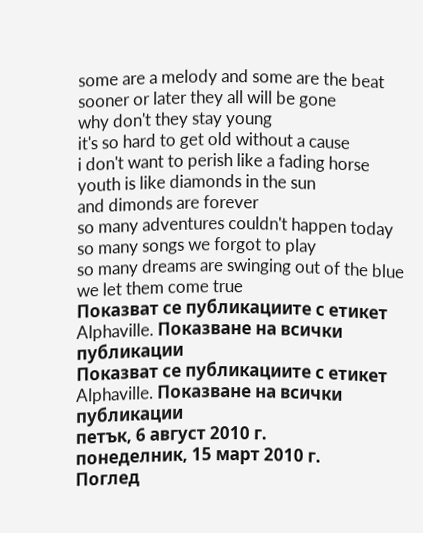some are a melody and some are the beat
sooner or later they all will be gone
why don't they stay young
it's so hard to get old without a cause
i don't want to perish like a fading horse
youth is like diamonds in the sun
and dimonds are forever
so many adventures couldn't happen today
so many songs we forgot to play
so many dreams are swinging out of the blue
we let them come true
Показват се публикациите с етикет Alphaville. Показване на всички публикации
Показват се публикациите с етикет Alphaville. Показване на всички публикации
петък, 6 август 2010 г.
понеделник, 15 март 2010 г.
Поглед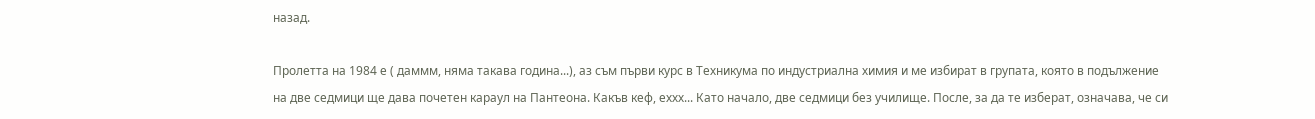назад.

Пролетта на 1984 е ( даммм, няма такава година...), аз съм първи курс в Техникума по индустриална химия и ме избират в групата, която в подължение на две седмици ще дава почетен караул на Пантеона. Какъв кеф, еххх... Като начало, две седмици без училище. После, за да те изберат, означава, че си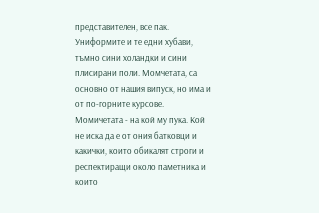представителен, все пак. Униформите и те едни хубави, тъмно сини холандки и сини плисирани поли. Момчетата, са основно от нашия випуск, но има и от по-горните курсове. Момичетата - на кой му пука. Кой не иска да е от ония батковци и какички, които обикалят строги и респектиращи около паметника и които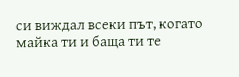си виждал всеки път, когато майка ти и баща ти те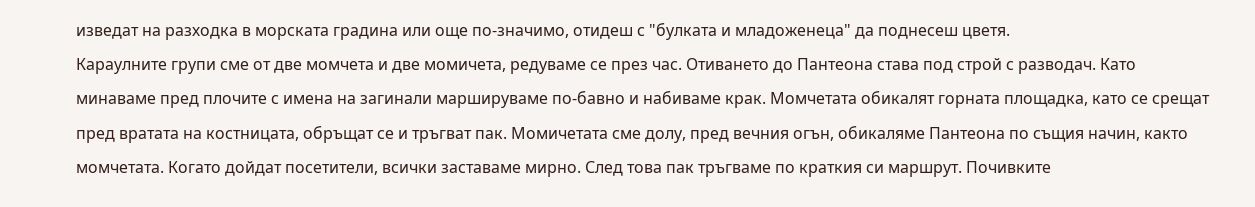изведат на разходка в морската градина или още по-значимо, отидеш с "булката и младоженеца" да поднесеш цветя.
Караулните групи сме от две момчета и две момичета, редуваме се през час. Отиването до Пантеона става под строй с разводач. Като минаваме пред плочите с имена на загинали маршируваме по-бавно и набиваме крак. Момчетата обикалят горната площадка, като се срещат пред вратата на костницата, обръщат се и тръгват пак. Момичетата сме долу, пред вечния огън, обикаляме Пантеона по същия начин, както момчетата. Когато дойдат посетители, всички заставаме мирно. След това пак тръгваме по краткия си маршрут. Почивките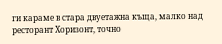ги караме в стара двуетажна къща, малко над ресторант Хоризонт, точно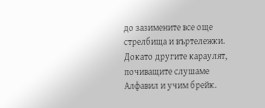до зазимените все още стрелбища и въртележки. Докато другите караулят, почиващите слушаме Алфавил и учим брейк.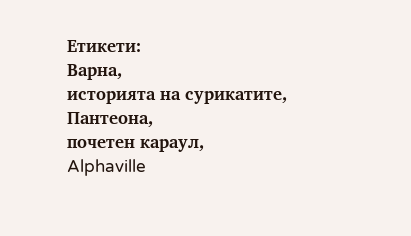Етикети:
Варна,
историята на сурикатите,
Пантеона,
почетен караул,
Alphaville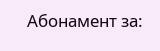Абонамент за: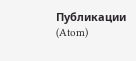Публикации (Atom)